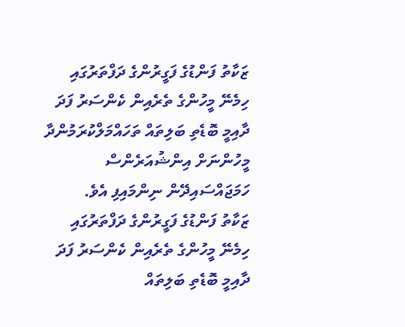ޒަކާތު ފަންޑުގެ ފަގީރުންގެ ދަފްތަރުގައި ހިމެނޭ މީހުންގެ ތެރެއިން ކެންސަރު ފަދަ ދާއިމީ ބޮޑެތި ބަލިތައް ތަހައްމަލްކުރަމުންދާ މީހުންނަށް އިންޝުއަރެންސް ހަމަޖައްސައިދޭން ނިންމައިފި އެވެ.
ޒަކާތު ފަންޑުގެ ފަގީރުންގެ ދަފްތަރުގައި ހިމެނޭ މީހުންގެ ތެރެއިން ކެންސަރު ފަދަ ދާއިމީ ބޮޑެތި ބަލިތައް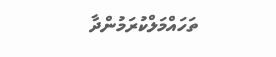ތަހައްމަލްކުރަމުންދާ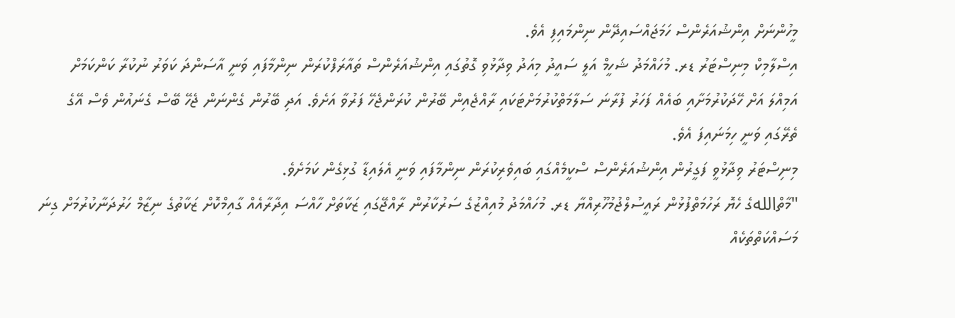މީހުންނަށް އިންޝުއަރެންސް ހަމަޖައްސައިދޭން ނިންމައިފި އެވެ.
އިސްލާމިކް މިނިސްޓަރު ޑރ. މުހައްމަދު ޝަހީމް އަލީ ސައީދު މިއަދު ވިދާޅުވި ގޮތުގައި އިންޝުއަރެންސް ތައާރަފްކުރަން ނިންމާފައި ވަނީ އާސަންދަ ކަވަރު ނުކުރާ ކަންކަމަށް އަމިއްލަ އަށް ހޭދަކުރުމަށާއި ބައެއް ފަހަރު ފުރާނަ ސަލާމަތްކުރުމަށްޓަކައި ރާއްޖެއިން ބޭރުން ކުރަންޖެހޭ ފަރުވާ އަށެވެ. އަދި ބޭރުން ގެންނަން ޖެހޭ ބޭސް ގެނައުން ވެސް އޭގެ ތެރޭގައި ވަނީ ހިމަނައިފަ އެވެ.
މިނިސްޓަރު ވިދާޅުވީ ފަގީރުން އިންޝުއަރެންސް ސްކީމެއްގައި ބައިވެރިކުރަން ނިންމާފައި ވަނީ އެލައިޑާ ގުޅިގެން ކަމަށެވެ.
"މާތްاللهގެ ހެޔޮ ރަހުމަތްފުޅުން ރައީސުލްޖުމުހޫރިއްޔާ ޑރ. މުހައްމަދު މުއިއްޒުގެ ސަރުކާރުން ރާއްޖޭގައި ޒަކާތަށް ހާއްސަ އިދާރާއެއް ގާއިމްކޮށް ޒަކާތުގެ ނިޒާމް ހަރުދަނާކުރުމަށް ގިނަ މަސައްކަތްތަކެއް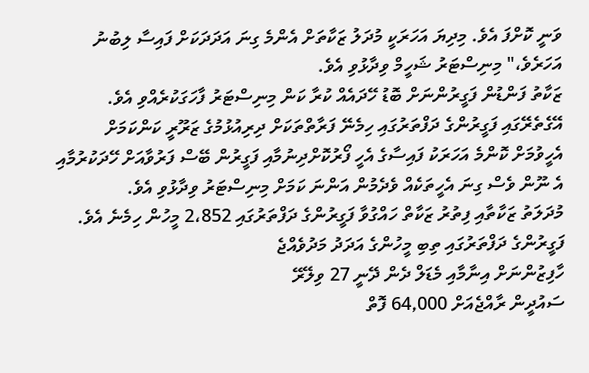ވަނީ ކޮށްފަ އެވެ. މިދިޔަ އަހަރަކީ މުދަލު ޒަކާތަށް އެންމެ ގިނަ އަދަދަކަށް ފައިސާ ލިބުނު އަހަރެވެ،" މިނިސްޓަރު ޝަހީމް ވިދާޅުވި އެވެ.
ޒަކާތު ފަންޑުން ފަގީރުންނަށް ބޮޑު ހޭދައެއް ކުރާ ކަން މިނިސްޓަރު ފާހަގަކުރެއްވި އެވެ.
އޭގެތެރޭގައި ފަގީރުންގެ ދަފްތަރުގައި ހިމެނޭ ފަރާތްތަކަށް ދިރިއުޅުމުގެ ޒަރޫރީ ކަންކަމަށް އެހީވުމަށް ކޮންމެ އަހަރަކު ފައިސާގެ އެހީ ފޯރުކޮށްދިނުމާއި ފަގީރުން ބޭސް ފަރުވާއަށް ހޭދަކުރުމާއި އެ ނޫން ވެސް ގިނަ އެހީތަކެއް ވެދެމުން އަންނަ ކަމަށް މިނިސްޓަރު ވިދާޅުވި އެވެ.
މުދަލަތު ޒަކާތާއި ފިތުރު ޒަކާތް ހައްގުވާ ފަގީރުންގެ ދަފްތަރުގައި 2،852 މީހުން ހިމެނެ އެވެ.
ފަގީރުންގެ ދަފްތަރުގައި ތިބި މީހުންގެ އަދަދު މަދުވެއްޖެ
ހާފިޒުންނަށް އިނާމާއި މެޑަލް ދެން ދޭނީ 27 ވިލޭރޭ
ސައުދީން ރާއްޖެއަށް 64,000 ފޮތް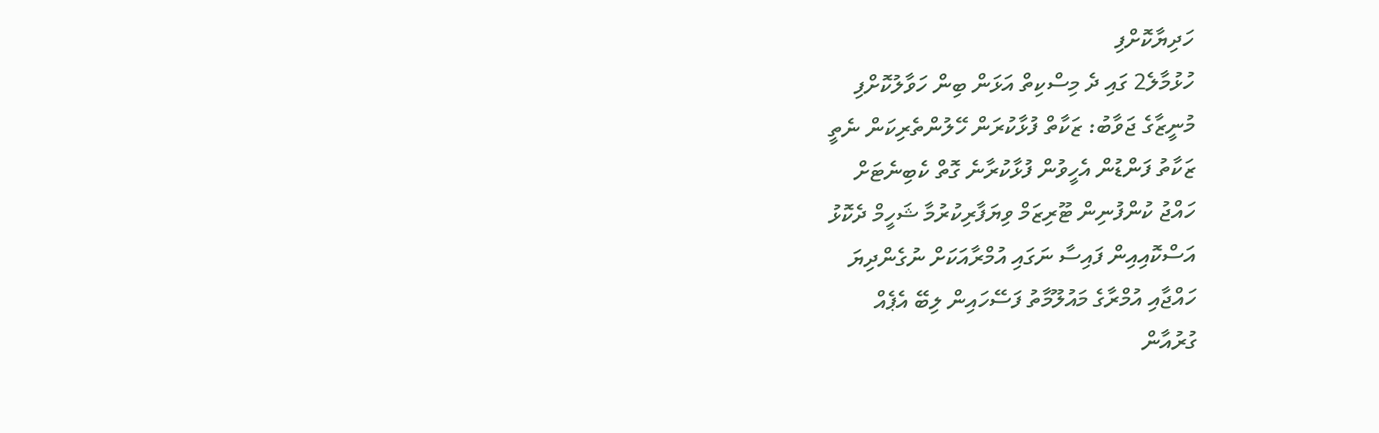ހަދިޔާކޮށްފި
ހުޅުމާލެ2 ގައި ދެ މިސްކިތް އަޅަން ބިން ހަވާލުކޮށްފި
މުނީޒާގެ ޖަވާބު: ޒަކާތް ފުޅާކުރަން ހޭލުންތެރިކަން ނެތީ
ޒަކާތު ފަންޑުން އެހީވުން ފުޅާކުރާނެ ގޮތް ކެބިނެޓަށް
ހައްޖު ކުންފުނިން ޓޫރިޒަމް ވިޔަފާރިކުރުމާ ޝަހީމް ދެކޮޅު
އަސްކޮއިއިން ފައިސާ ނަގައި އުމްރާއަކަށް ނުގެންދިޔަ
ހައްޖާއި އުމްރާގެ މައުލޫމާތު ފަސޭހައިން ލިބޭ އެޕެއް
ގުރުއާން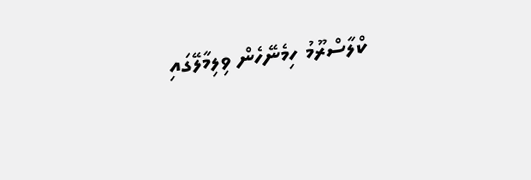ކްލާސްރޫމު ހިމެނޭހެން ވިލިމާލޭގައި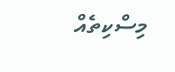މިސްކިތެއް